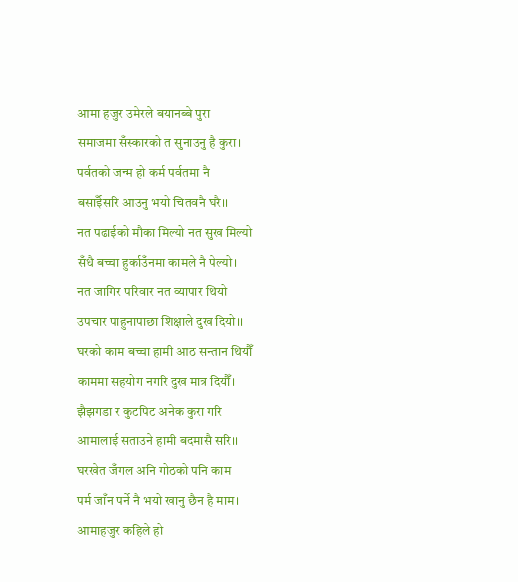आमा हजुर उमेरले बयानब्बे पुरा
समाजमा सँस्कारको त सुनाउनु है कुरा।
पर्वतको जन्म हो कर्म पर्वतमा नै
बसाईँसरि आउनु भयो चितवनै घरै।।
नत पढाईको मौका मिल्यो नत सुख मिल्यो
सँधै बच्चा हुर्काउँनमा कामले नै पेल्यो।
नत जागिर परिवार नत व्यापार थियो
उपचार पाहुनापाछा शिक्षाले दुख दियो।।
घरको काम बच्चा हामी आठ सन्तान थियौँ
काममा सहयोग नगरि दुख मात्र दियौँ।
झैझगडा र कुटपिट अनेक कुरा गरि
आमालाई सताउने हामी बदमासै सरि।।
घरखेत जँगल अनि गोठको पनि काम
पर्म जाँन पर्ने नै भयो खानु छैन है माम।
आमाहजुर कहिले हो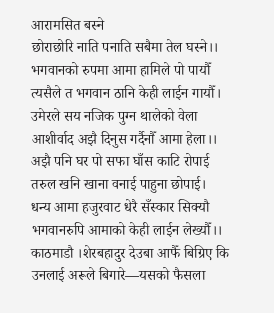आरामसित बस्ने
छोराछोरि नाति पनाति सबैमा तेल घस्ने।।
भगवानको रुपमा आमा हामिले पो पायौँ
त्यसैले त भगवान ठानि केही लाईन गायौँ।
उमेरले सय नजिक पुग्न थालेको वेला
आशीर्वाद अझै दिनुस गर्दैनौँ आमा हेला।।
अझै पनि घर पो सफा घाँस काटि रोपाई
तरुल खनि खाना वनाई पाहुना छोपाई।
धन्य आमा हजुरवाट धेरै सँस्कार सिक्यौ
भगवानरुपि आमाको केही लाईन लेख्यौँ।।
काठमाडौ ।शेरबहादुर देउबा आफैँ बिग्रिए कि उनलाई अरूले बिगारे—यसको फैसला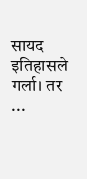सायद इतिहासले गर्ला। तर ...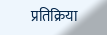प्रतिक्रिया